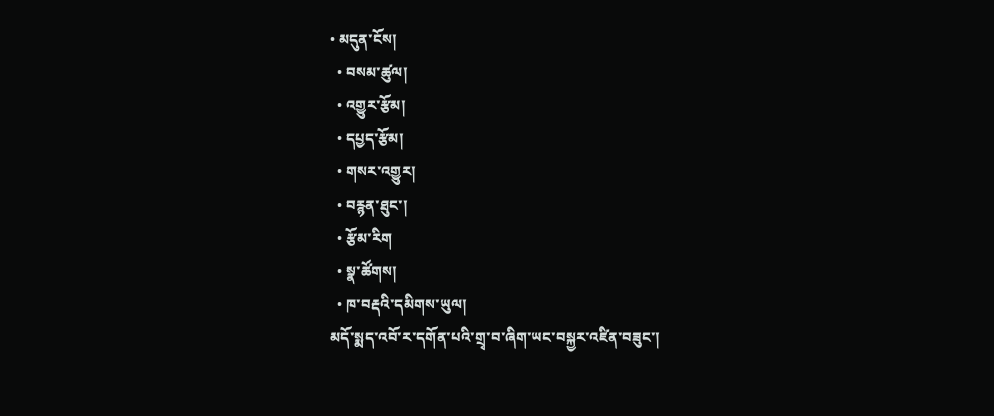• མདུན་ངོས།
  • བསམ་ཚུལ།
  • འགྱུར་རྩོམ།
  • དཔྱད་རྩོམ།
  • གསར་འགྱུར།
  • བརྙན་ཐུང་།
  • རྩོམ་རིག
  • སྣ་ཚོགས།
  • ཁ་བརྡའི་དམིགས་ཡུལ།
མདོ་སྨད་འབོ་ར་དགོན་པའི་གྲྭ་བ་ཞིག་ཡང་བསྐྱར་འཛིན་བཟུང་།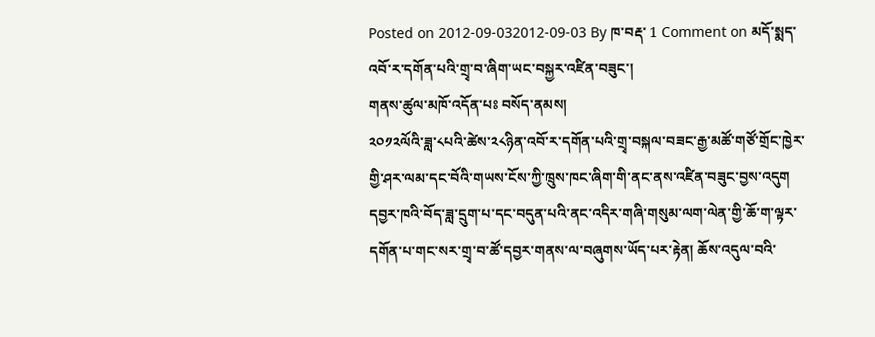Posted on 2012-09-032012-09-03 By ཁ་བརྡ་ 1 Comment on མདོ་སྨད་འབོ་ར་དགོན་པའི་གྲྭ་བ་ཞིག་ཡང་བསྐྱར་འཛིན་བཟུང་།
གནས་ཚུལ་མཁོ་འདོན་པཿ བསོད་ནམས།
༢༠༡༢ལོའི་ཟླ་༨པའི་ཚེས་༢༨ཉིན་འབོ་ར་དགོན་པའི་གྲྭ་བསྐལ་བཟང་རྒྱ་མཚོ་གཙོ་གྲོང་ཁྱེར་གྱི་ཤར་ལམ་དང་བོའི་གཡས་ངོས་ཀྱི་ཁྲུས་ཁང་ཞིག་གི་ནང་ནས་འཛིན་བཟུང་བྱས་འདུག དབྱར་ཁའི་བོད་ཟླ་དྲུག་པ་དང་བདུན་པའི་ནང་འདིར་གཞི་གསུམ་ལག་ལེན་གྱི་ཆོ་ག་ལྟར་དགོན་པ་གང་སར་གྲྭ་བ་ཚོ་དབྱར་གནས་ལ་བཞུགས་ཡོད་པར་རྟེན། ཆོས་འདུལ་བའི་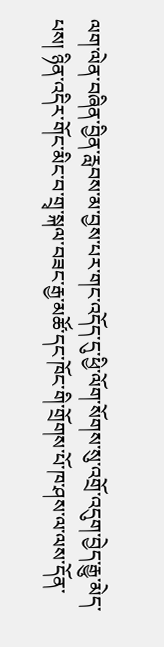ལག་ལེན་བཞིན་བྱིན་རླབས་མ་བྱས་པར་གང་འདོད་དུ་ཕྱི་ལོག་སོགས་སུ་འགྲོ་འདུག་བྱེད་རྒྱུ་མེད་པས། ཉིན་འདིར་གོང་མིང་བ་གྲྭ་སྐལ་བཟང་རྒྱ་མཚོ་དང་ཁོང་གི་གྲོགས་པོ་ཁ་ཤས་ལ་ལས་དོན་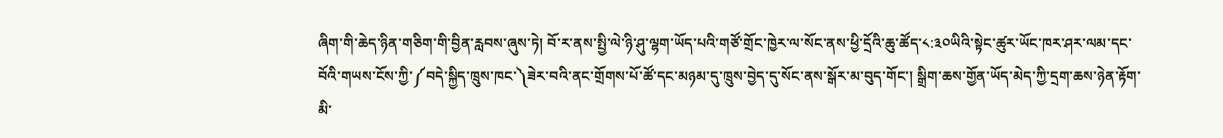ཞིག་གི་ཆེད་ཉིན་གཅིག་གི་བྱིན་རླབས་ཞུས་ཏེ། བོ་ར་ནས་སྤྱི་ལེ་ཉི་ཤུ་ལྷག་ཡོད་པའི་གཙོ་གྲོང་ཁྱེར་ལ་སོང་ནས་ཕྱི་དྲོའི་ཆུ་ཚོད་༨:༣༠ཡིའི་སྟེང་ཚུར་ཡོང་ཁར་ཤར་ལམ་དང་བོའི་གཡས་ངོས་ཀྱི་༼བདེ་སྐྱིད་ཁྲུས་ཁང་༽ཟེར་བའི་ནང་གྲོགས་པོ་ཚོ་དང་མཉམ་དུ་ཁྲུས་བྱེད་དུ་སོང་ནས་སྒོར་མ་བུད་གོང་། སྒྲིག་ཆས་གྱོན་ཡོད་མེད་ཀྱི་དྲག་ཆས་ཉེན་རྟོག་མི་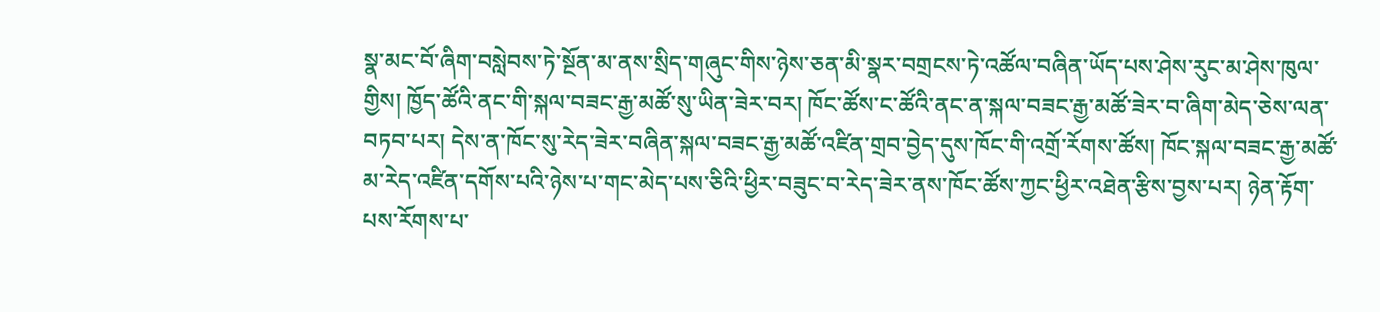སྣ་མང་བོ་ཞིག་བསླེབས་ཏེ་སྔོན་མ་ནས་སྲིད་གཞུང་གིས་ཉེས་ཅན་མི་སྣར་བགྲངས་ཏེ་འཚོལ་བཞིན་ཡོད་པས་ཤེས་རུང་མ་ཤེས་ཁུལ་གྱིས། ཁྱོད་ཚོའི་ནང་གི་སྐལ་བཟང་རྒྱ་མཚོ་སུ་ཡིན་ཟེར་བར། ཁོང་ཚོས་ང་ཚོའི་ནང་ན་སྐལ་བཟང་རྒྱ་མཚོ་ཟེར་བ་ཞིག་མེད་ཅེས་ལན་བཏབ་པར། དེས་ན་ཁོང་སུ་རེད་ཟེར་བཞིན་སྐལ་བཟང་རྒྱ་མཚོ་འཛིན་གྲབ་བྱེད་དུས་ཁོང་གི་འགྲོ་རོགས་ཚོས། ཁོང་སྐལ་བཟང་རྒྱ་མཚོ་མ་རེད་འཛིན་དགོས་པའི་ཉེས་པ་གང་མེད་པས་ཅིའི་ཕྱིར་བཟུང་བ་རེད་ཟེར་ནས་ཁོང་ཚོས་ཀྱང་ཕྱིར་འཐེན་རྩིས་བྱས་པར། ཉེན་རྟོག་པས་རོགས་པ་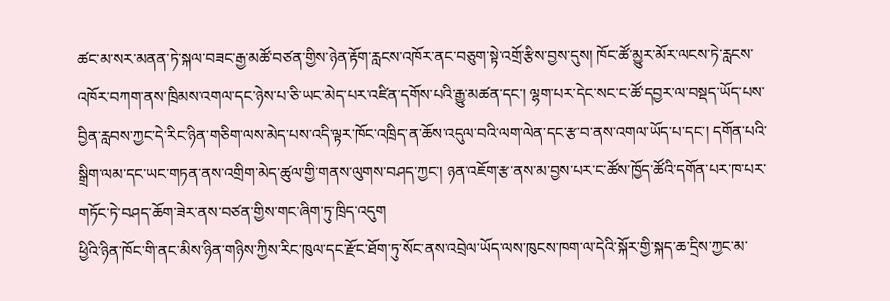ཚང་མ་སར་མནན་ཏེ་སྐལ་བཟང་རྒྱ་མཚོ་བཙན་གྱིས་ཉེན་རྟོག་རླངས་འཁོར་ནང་བཅུག་སྟེ་འགྲོ་རྩིས་བྱས་དུས། ཁོང་ཚོ་མྱུར་མོར་ལངས་ཏེ་རླངས་འཁོར་བཀག་ནས་ཁྲིམས་འགལ་དང་ཉེས་པ་ཅི་ཡང་མེད་པར་འཛིན་དགོས་པའི་རྒྱུ་མཚན་དང་། ལྷག་པར་དེང་སང་ང་ཚོ་དབྱར་ལ་བསྡད་ཡོད་པས་བྱིན་རླབས་ཀྱང་དེ་རིང་ཉིན་གཅིག་ལས་མེད་པས་འདི་ལྟར་ཁོང་འཁྲིད་ན་ཆོས་འདུལ་བའི་ལག་ལེན་དང་རྩ་བ་ནས་འགལ་ཡོད་པ་དང་། དགོན་པའི་སྒྲིག་ལམ་དང་ཡང་གཏན་ནས་འགྲིག་མེད་ཚུལ་གྱི་གནས་ལུགས་བཤད་ཀྱང་། ཉན་འཇོག་རྩ་ནས་མ་བྱས་པར་ང་ཚོས་ཁྱོད་ཚོའི་དགོན་པར་ཁ་པར་གཏོང་ཏེ་བཤད་ཆོག་ཟེར་ནས་བཙན་གྱིས་གང་ཞིག་ཏུ་ཁྲིད་འདུག
ཕྱིའི་ཉིན་ཁོང་གི་ནང་མིས་ཉིན་གཉིས་ཀྱིས་རིང་ཁུལ་དང་རྫོང་ཐོག་ཏུ་སོང་ནས་འབྲེལ་ཡོད་ལས་ཁུངས་ཁག་ལ་དེའི་སྐོར་གྱི་སྐད་ཆ་དྲིས་ཀྱང་མ་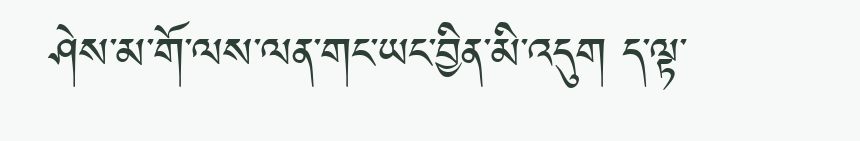ཤེས་མ་གོ་ལས་ལན་གང་ཡང་བྱིན་མི་འདུག ད་ལྟ་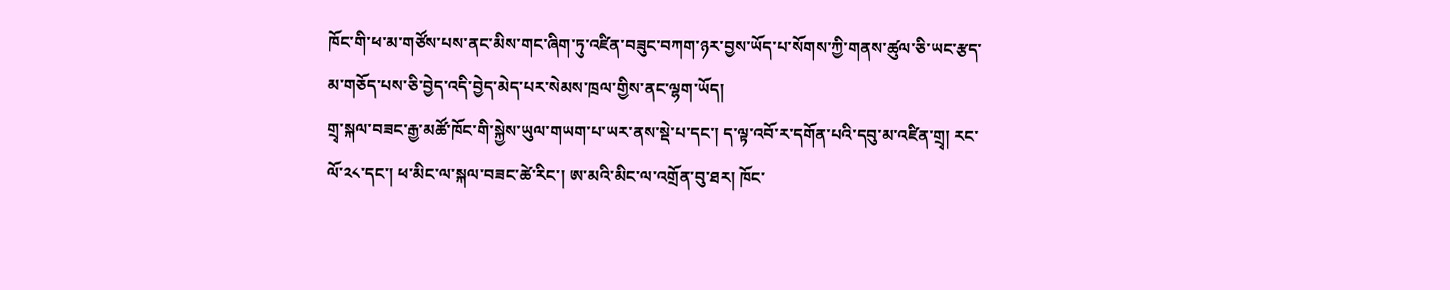ཁོང་གི་ཕ་མ་གཙོས་པས་ནང་མིས་གང་ཞིག་ཏུ་འཛིན་བཟུང་བཀག་ཉར་བྱས་ཡོད་པ་སོགས་ཀྱི་གནས་ཚུལ་ཅི་ཡང་རྩད་མ་གཅོད་པས་ཅི་བྱེད་འདི་བྱེད་མེད་པར་སེམས་ཁྲལ་གྱིས་ནང་ལྷག་ཡོད།
གྲྭ་སྐལ་བཟང་རྒྱ་མཚོ་ཁོང་གི་སྐྱེས་ཡུལ་གཡག་པ་ཡར་ནས་སྡེ་པ་དང་། ད་ལྟ་འབོ་ར་དགོན་པའི་དབུ་མ་འཛིན་གྲྭ། རང་ལོ་༢༨་དང་། ཕ་མིང་ལ་སྐལ་བཟང་ཚེ་རིང་། ཨ་མའི་མིང་ལ་འགྲོན་བུ་ཐར། ཁོང་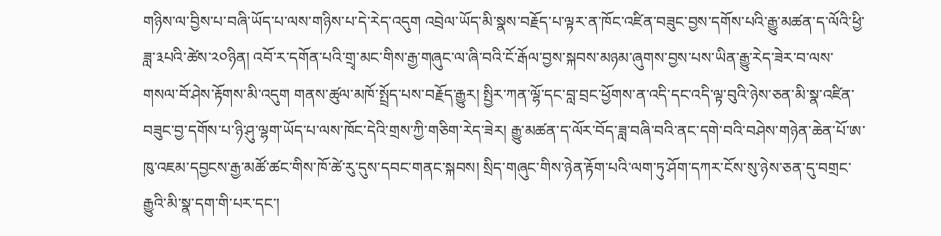གཉིས་ལ་བྱིས་པ་བཞི་ཡོད་པ་ལས་གཉིས་པ་དེ་རེད་འདུག འབྲེལ་ཡོད་མི་སྣས་བརྗོད་པ་ལྟར་ན་ཁོང་འཛིན་བཟུང་བྱས་དགོས་པའི་རྒྱུ་མཚན་ད་ལོའི་ཕྱི་ཟླ་༣པའི་ཚེས་༢༠ཉིན། འབོ་ར་དགོན་པའི་གྲྭ་མང་གིས་རྒྱ་གཞུང་ལ་ཞི་བའི་ངོ་རྒོལ་བྱས་སྐབས་མཉམ་ཞུགས་བྱས་པས་ཡིན་རྒྱུ་རེད་ཟེར་བ་ལས་གསལ་བོ་ཤེས་རྟོགས་མི་འདུག གནས་ཚུལ་མཁོ་སྤྲོད་པས་བརྗོད་རྒྱུར། སྤྱིར་ཀན་ལྷོ་དང་བླ་བྲང་ཕྱོགས་ན་འདི་དང་འདི་ལྟ་བུའི་ཉེས་ཅན་མི་སྣ་འཛིན་བཟུང་བྱ་དགོས་པ་ཉི་ཤུ་ལྷག་ཡོད་པ་ལས་ཁོང་དེའི་གྲས་ཀྱི་གཅིག་རེད་ཟེར། རྒྱུ་མཚན་ད་ལོར་བོད་ཟླ་བཞི་བའི་ནང་དགེ་བའི་བཤེས་གཉེན་ཆེན་པོ་ཨ་ཁུ་འཇམ་དབྱངས་རྒྱ་མཚོ་ཚང་གིས་ཁོ་ཚེ་རུ་དུས་དབང་གནང་སྐབས། སྲིད་གཞུང་གིས་ཉེན་རྟོག་པའི་ལག་ཏུ་ཤོག་དཀར་ངོས་སུ་ཉེས་ཅན་དུ་བགྲང་རྒྱུའི་མི་སྣ་དག་གི་པར་དང་།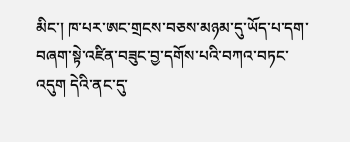མིང་། ཁ་པར་ཨང་གྲངས་བཅས་མཉམ་དུ་ཡོད་པ་དག་བཞག་སྟེ་འཛིན་བཟུང་བྱ་དགོས་པའི་བཀའ་བཏང་འདུག དེའི་ནང་དུ་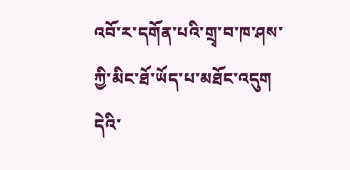འབོ་ར་དགོན་པའི་གྲྭ་བ་ཁ་ཤས་ཀྱི་མིང་ཐོ་ཡོད་པ་མཐོང་འདུག དེའི་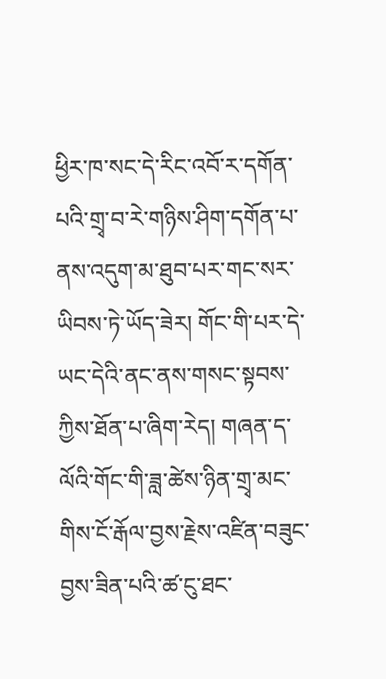ཕྱིར་ཁ་སང་དེ་རིང་འབོ་ར་དགོན་པའི་གྲྭ་བ་རེ་གཉིས་ཤིག་དགོན་པ་ནས་འདུག་མ་ཐུབ་པར་གང་སར་ཡིབས་ཏེ་ཡོད་ཟེར། གོང་གི་པར་དེ་ཡང་དེའི་ནང་ནས་གསང་སྟབས་ཀྱིས་ཐོན་པ་ཞིག་རེད། གཞན་ད་ལོའི་གོང་གི་ཟླ་ཚེས་ཉིན་གྲྭ་མང་གིས་ངོ་རྒོལ་བྱས་རྗེས་འཛིན་བཟུང་བྱས་ཟིན་པའི་ཚ་ངུ་ཐང་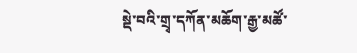སྡེ་བའི་གྲྭ་དཀོན་མཆོག་རྒྱ་མཚོ་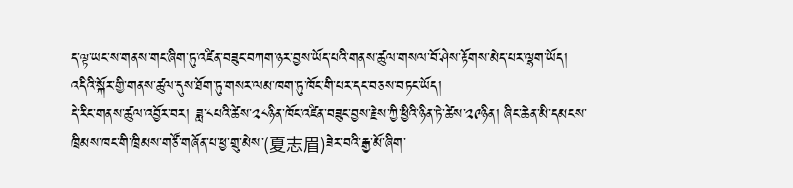ད་ལྟ་ཡང་ས་གནས་གང་ཞིག་ཏུ་འཛིན་བཟུང་བཀག་ཉར་བྱས་ཡོད་པའི་གནས་ཚུལ་གསལ་བོ་ཤེས་རྟོགས་མེད་པར་ལྷག་ཡོད། འདིའི་སྐོར་གྱི་གནས་ཚུལ་དུས་ཐོག་ཏུ་གསར་ལམ་ཁག་ཏུ་ཁོང་གི་པར་དང་བཅས་བཏང་ཡོད།
དེ་རིང་གནས་ཚུལ་འབྱོར་བར། ཟླ་༨པའི་ཚེས་༢༨ཉིན་ཁོང་འཛིན་བཟུང་བྱས་རྗེས་ཀྱི་ཕྱིའི་ཉིན་ཏེ་ཚེས་༢༩ཉིན། ཞིང་ཆེན་མི་དམངས་ཁྲིམས་ཁང་གི་ཁྲིམས་གཙོ་གཞོན་པ་ཕྱ་གྲུ་མེས་(夏志眉)ཟེར་བའི་རྒྱ་མོ་ཞིག་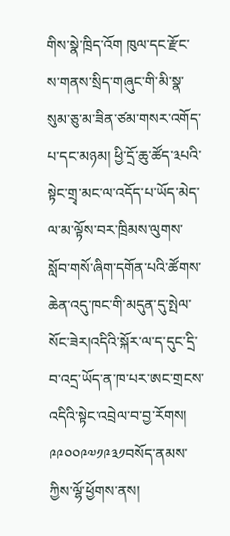གིས་སྣེ་ཁྲིད་འོག ཁུལ་དང་རྫོང་ས་གནས་སྲིད་གཞུང་གི་མི་སྣ་སུམ་ཅུ་མ་ཟིན་ཙམ་གསར་འགོད་པ་དང་མཉམ། ཕྱི་དྲོ་ཆུ་ཚོད་༣པའི་སྟེང་གྲྭ་མང་ལ་འདོད་པ་ཡོད་མེད་ལ་མ་ལྟོས་བར་ཁྲིམས་ལུགས་སློབ་གསོ་ཞིག་དགོན་པའི་ཚོགས་ཆེན་འདུ་ཁང་གི་མདུན་དུ་སྤེལ་སོང་ཟེར།འདིའི་སྐོར་ལ་ད་དུང་དྲི་བ་འདྲ་ཡོད་ན་ཁ་པར་ཨང་གྲངས་འདིའི་སྟེང་འབྲེལ་བ་བྱ་རོགས། ༩༩༠༠༩༧༡༩༣༡བསོད་ནམས་ཀྱིས་ལྷོ་ཕྱོགས་ནས།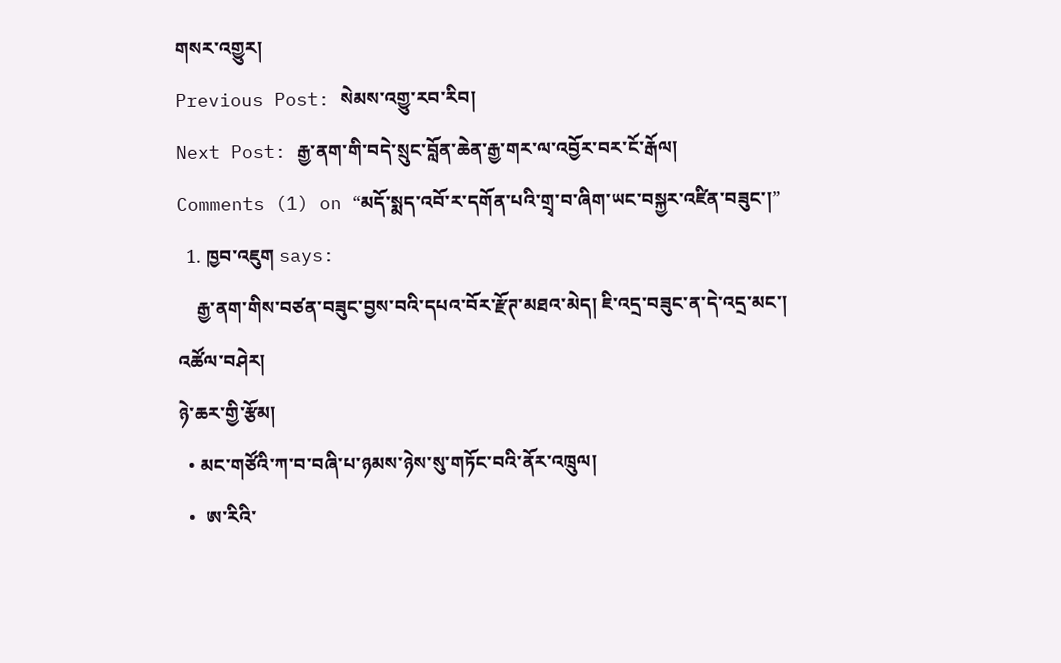གསར་འགྱུར།
Previous Post: སེམས་འགྱུ་རབ་རིབ།
Next Post: རྒྱ་ནག་གི་བདེ་སྲུང་བློན་ཆེན་རྒྱ་གར་ལ་འབྱོར་བར་ངོ་རྒོལ།
Comments (1) on “མདོ་སྨད་འབོ་ར་དགོན་པའི་གྲྭ་བ་ཞིག་ཡང་བསྐྱར་འཛིན་བཟུང་།”
  1. ཁྱབ་འཇུག says:
    རྒྱ་ནག་གིས་བཙན་བཟུང་བྱས་བའི་དཔའ་བོར་རྫོཊ་མཐའ་མེད། ཇི་འདྲ་བཟུང་ན་དེ་འདྲ་མང་།
འཚོལ་བཤེར།
ཉེ་ཆར་གྱི་རྩོམ།
  • མང་གཙོའི་ཀ་བ་བཞི་པ་ཉམས་ཉེས་སུ་གཏོང་བའི་ནོར་འཁྲུལ།
  •  ཨ་རིའི་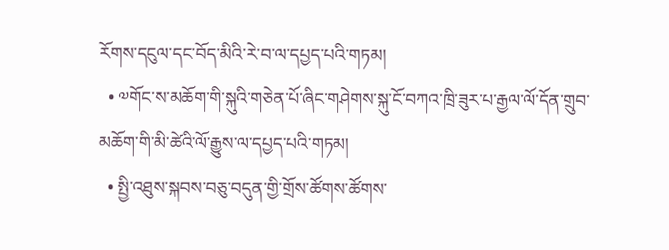རོགས་དངུལ་དང་བོད་མིའི་རེ་བ་ལ་དཔྱད་པའི་གཏམ།
  • ༧གོང་ས་མཆོག་གི་སྐུའི་གཅེན་པོ་ཞིང་གཤེགས་སྐུ་ངོ་བཀའ་ཁྲི་ཟུར་པ་རྒྱལ་ལོ་དོན་གྲུབ་མཆོག་གི་མི་ཚེའི་ལོ་རྒྱུས་ལ་དཔྱད་པའི་གཏམ།
  • སྤྱི་འཐུས་སྐབས་བཅུ་བདུན་གྱི་གྲོས་ཚོགས་ཚོགས་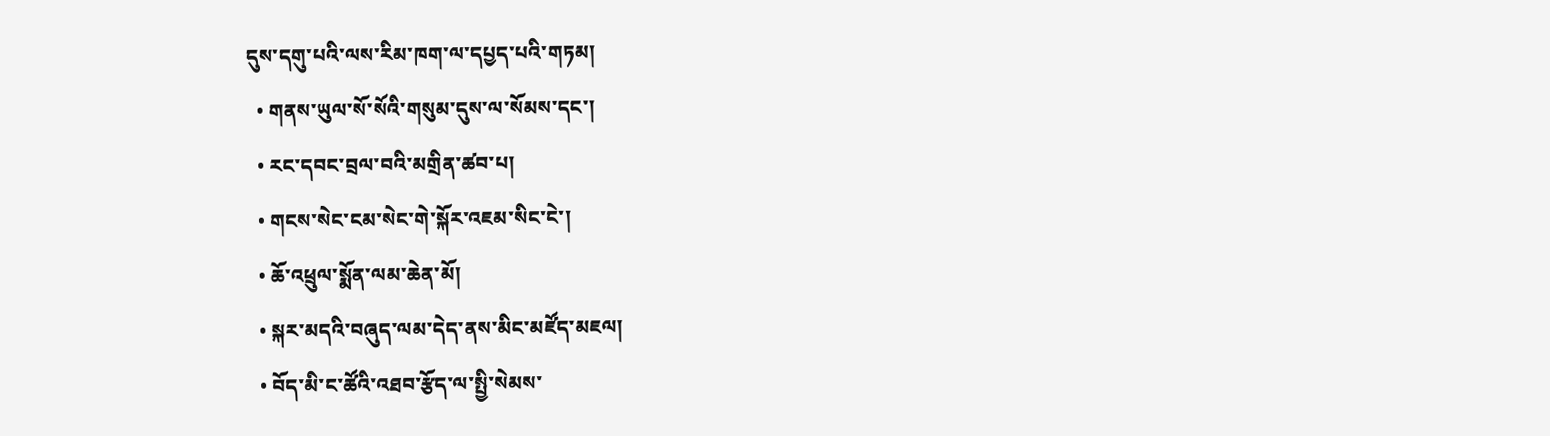དུས་དགུ་པའི་ལས་རིམ་ཁག་ལ་དཔྱད་པའི་གཏམ།
  • གནས་ཡུལ་སོ་སོའི་གསུམ་དུས་ལ་སོམས་དང་།
  • རང་དབང་བྲལ་བའི་མགྲིན་ཚབ་པ།
  • གངས་སེང་ངམ་སེང་གེ་སྐོར་འཇམ་སིང་ངེ་།
  • ཆོ་འཕྲུལ་སྨོན་ལམ་ཆེན་མོ།
  • སྐར་མདའི་བཞུད་ལམ་དེད་ནས་མིང་མཛོད་མཇལ།
  • བོད་མི་ང་ཚོའི་འཐབ་རྩོད་ལ་སྤྱི་སེམས་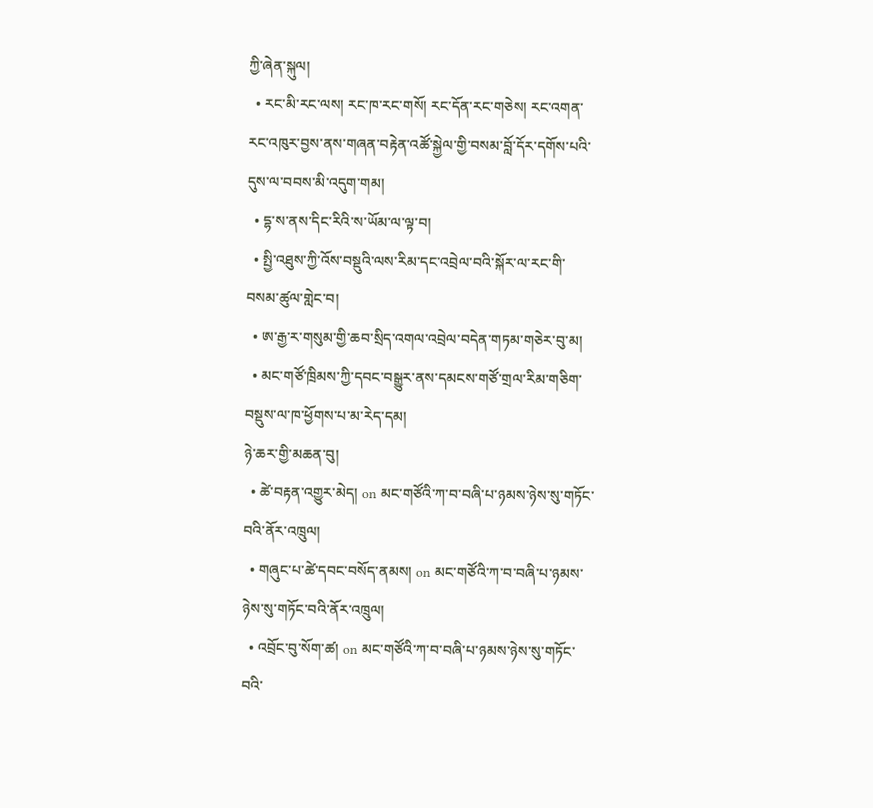ཀྱི་ཞེན་སྐུལ།
  • རང་མི་རང་ལས། རང་ཁ་རང་གསོ། རང་དོན་རང་གཅེས། རང་འགན་རང་འཁུར་བྱས་ནས་གཞན་བརྟེན་འཚོ་སྐྱེལ་གྱི་བསམ་བློ་དོར་དགོས་པའི་དུས་ལ་བབས་མི་འདུག་གམ།
  • དྷ་ས་ནས་དིང་རིའི་ས་ཡོམ་ལ་ལྟ་བ།
  • སྤྱི་འཐུས་ཀྱི་འོས་བསྡུའི་ལས་རིམ་དང་འབྲེལ་བའི་སྐོར་ལ་རང་གི་བསམ་ཚུལ་གླེང་བ།
  • ཨ་རྒྱ་ར་གསུམ་གྱི་ཆབ་སྲིད་འགལ་འབྲེལ་བདེན་གཏམ་གཅེར་བུ་མ།
  • མང་གཙོ་ཁྲིམས་ཀྱི་དབང་བསྒྱུར་ནས་དམངས་གཙོ་གྲལ་རིམ་གཅིག་བསྡུས་ལ་ཁ་ཕྱོགས་པ་མ་རེད་དམ།
ཉེ་ཆར་གྱི་མཆན་བུ།
  • ཚེ་བརྟན་འགྱུར་མེད། on མང་གཙོའི་ཀ་བ་བཞི་པ་ཉམས་ཉེས་སུ་གཏོང་བའི་ནོར་འཁྲུལ།
  • གཞུང་པ་ཚེ་དབང་བསོད་ནམས། on མང་གཙོའི་ཀ་བ་བཞི་པ་ཉམས་ཉེས་སུ་གཏོང་བའི་ནོར་འཁྲུལ།
  • འབྲོང་བུ་སོག་ཚ། on མང་གཙོའི་ཀ་བ་བཞི་པ་ཉམས་ཉེས་སུ་གཏོང་བའི་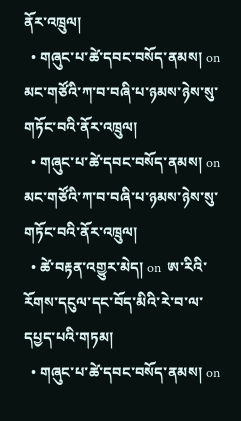ནོར་འཁྲུལ།
  • གཞུང་པ་ཚེ་དབང་བསོད་ནམས། on མང་གཙོའི་ཀ་བ་བཞི་པ་ཉམས་ཉེས་སུ་གཏོང་བའི་ནོར་འཁྲུལ།
  • གཞུང་པ་ཚེ་དབང་བསོད་ནམས། on མང་གཙོའི་ཀ་བ་བཞི་པ་ཉམས་ཉེས་སུ་གཏོང་བའི་ནོར་འཁྲུལ།
  • ཚེ་བརྟན་འགྱུར་མེད། on  ཨ་རིའི་རོགས་དངུལ་དང་བོད་མིའི་རེ་བ་ལ་དཔྱད་པའི་གཏམ།
  • གཞུང་པ་ཚེ་དབང་བསོད་ནམས། on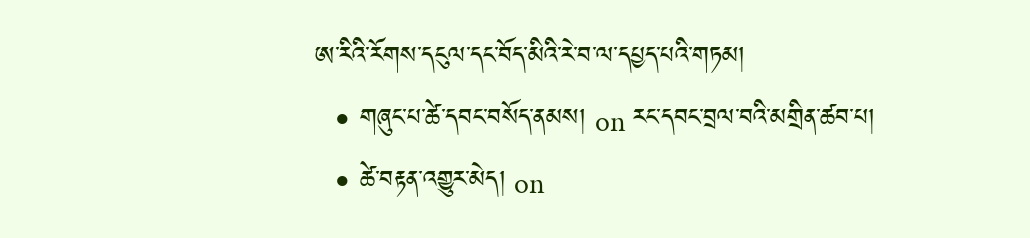ཨ་རིའི་རོགས་དངུལ་དང་བོད་མིའི་རེ་བ་ལ་དཔྱད་པའི་གཏམ།
  • གཞུང་པ་ཚེ་དབང་བསོད་ནམས། on རང་དབང་བྲལ་བའི་མགྲིན་ཚབ་པ།
  • ཚེ་བརྟན་འགྱུར་མེད། on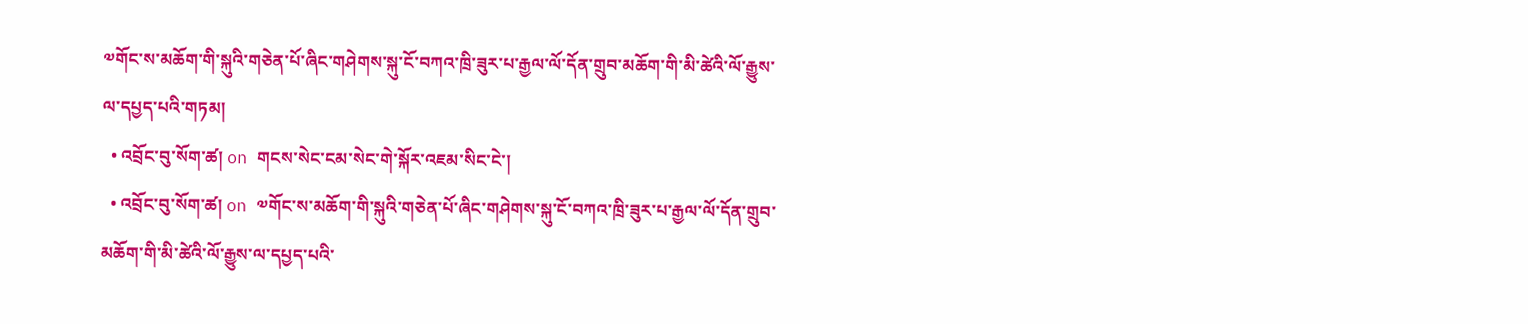༧གོང་ས་མཆོག་གི་སྐུའི་གཅེན་པོ་ཞིང་གཤེགས་སྐུ་ངོ་བཀའ་ཁྲི་ཟུར་པ་རྒྱལ་ལོ་དོན་གྲུབ་མཆོག་གི་མི་ཚེའི་ལོ་རྒྱུས་ལ་དཔྱད་པའི་གཏམ།
  • འབྲོང་བུ་སོག་ཚ། on གངས་སེང་ངམ་སེང་གེ་སྐོར་འཇམ་སིང་ངེ་།
  • འབྲོང་བུ་སོག་ཚ། on ༧གོང་ས་མཆོག་གི་སྐུའི་གཅེན་པོ་ཞིང་གཤེགས་སྐུ་ངོ་བཀའ་ཁྲི་ཟུར་པ་རྒྱལ་ལོ་དོན་གྲུབ་མཆོག་གི་མི་ཚེའི་ལོ་རྒྱུས་ལ་དཔྱད་པའི་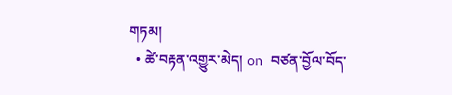གཏམ།
  • ཚེ་བརྟན་འགྱུར་མེད། on བཙན་བྱོལ་བོད་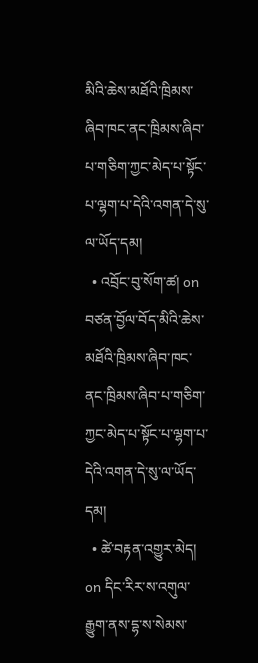མིའི་ཆེས་མཐོའི་ཁྲིམས་ཞིབ་ཁང་ནང་ཁྲིམས་ཞིབ་པ་གཅིག་ཀྱང་མེད་པ་སྟོང་པ་ལྷག་པ་དེའི་འགན་དེ་སུ་ལ་ཡོད་དམ།
  • འབྲོང་བུ་སོག་ཚ། on བཙན་བྱོལ་བོད་མིའི་ཆེས་མཐོའི་ཁྲིམས་ཞིབ་ཁང་ནང་ཁྲིམས་ཞིབ་པ་གཅིག་ཀྱང་མེད་པ་སྟོང་པ་ལྷག་པ་དེའི་འགན་དེ་སུ་ལ་ཡོད་དམ།
  • ཚེ་བརྟན་འགྱུར་མེད། on དིང་རིར་ས་འགུལ་རྒྱུག་ནས་དྷ་ས་སེམས་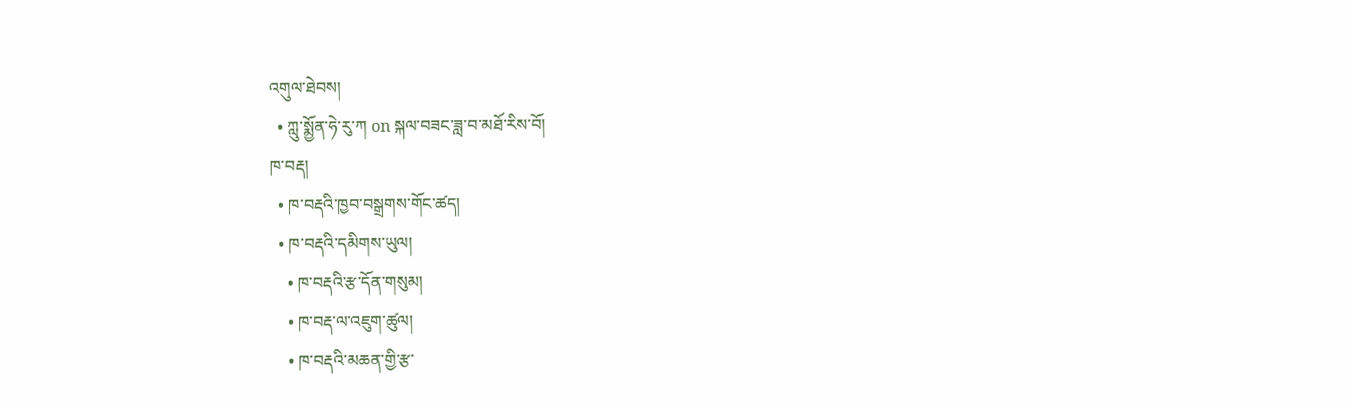འགུལ་ཐེབས།
  • ཀླུ་སྨྱོན་ཧེ་རུ་ཀ on སྐལ་བཟང་ཟླ་བ་མཐོ་རིས་བོ།
ཁ་བརྡ།
  • ཁ་བརྡའི་ཁྱབ་བསྒྲགས་གོང་ཚད།
  • ཁ་བརྡའི་དམིགས་ཡུལ།
    • ཁ་བརྡའི་རྩ་དོན་གསུམ།
    • ཁ་བརྡ་ལ་འཇུག་ཚུལ།
    • ཁ་བརྡའི་མཆན་གྱི་རྩ་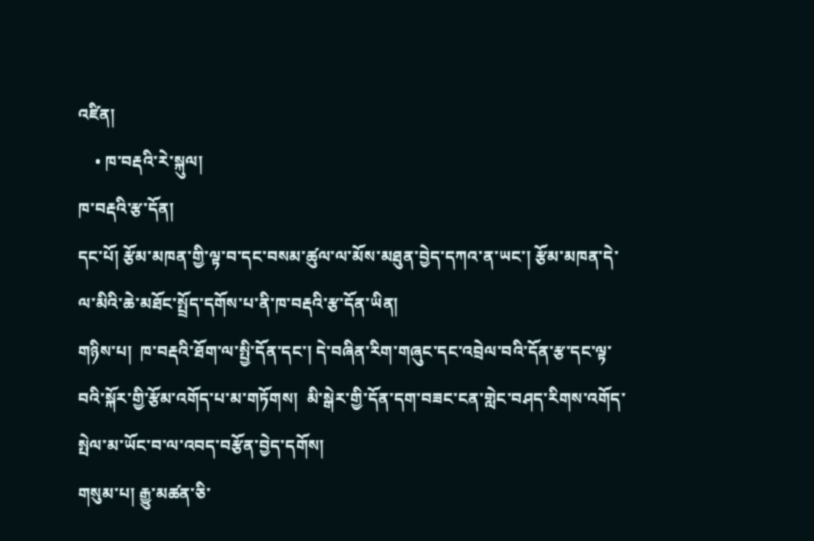འཛིན།
    • ཁ་བརྡའི་རེ་སྐུལ།
ཁ་བརྡའི་རྩ་དོན།
དང་པོ། རྩོམ་མཁན་གྱི་ལྟ་བ་དང་བསམ་ཚུལ་ལ་མོས་མཐུན་བྱེད་དཀའ་ན་ཡང་། རྩོམ་མཁན་དེ་ལ་མིའི་ཆེ་མཐོང་སྤྲོད་དགོས་པ་ནི་ཁ་བརྡའི་རྩ་དོན་ཡིན།
གཉིས་པ།  ཁ་བརྡའི་ཐོག་ལ་སྤྱི་དོན་དང་། དེ་བཞིན་རིག་གཞུང་དང་འབྲེལ་བའི་དོན་རྩ་དང་ལྟ་བའི་སྐོར་གྱི་རྩོམ་འགོད་པ་མ་གཏོགས།  མི་སྒེར་གྱི་དོན་དག་བཟང་ངན་གླེང་བཤད་རིགས་འགོད་སྤེལ་མ་ཡོང་བ་ལ་འབད་བརྩོན་བྱེད་དགོས།
གསུམ་པ། རྒྱུ་མཚན་ཅི་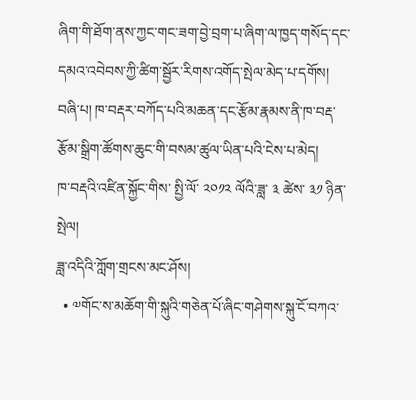ཞིག་གི་ཐོག་ནས་ཀྱང་གང་ཟག་བྱེ་བྲག་པ་ཞིག་ལ་ཁྱད་གསོད་དང་དམའ་འབེབས་ཀྱི་ཚིག་སྦྱོར་རིགས་འགོད་སྤེལ་མེད་པ་དགོས།
བཞི་པ། ཁ་བརྡར་བཀོད་པའི་མཆན་དང་རྩོམ་རྣམས་ནི་ཁ་བརྡ་རྩོམ་སྒྲིག་ཚོགས་ཆུང་གི་བསམ་ཚུལ་ཡིན་པའི་ངེས་པ་མེད།
ཁ་བརྡའི་འཛིན་སྐྱོང་གིས་ སྤྱི་ལོ་ ༢༠༡༢ ལོའི་ཟླ་ ༣ ཚེས་ ༣༡ ཉིན་སྤེལ།
ཟླ་འདིའི་ཀློག་གྲངས་མང་ཤོས།
  • ༧གོང་ས་མཆོག་གི་སྐུའི་གཅེན་པོ་ཞིང་གཤེགས་སྐུ་ངོ་བཀའ་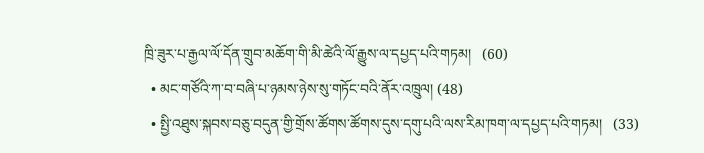ཁྲི་ཟུར་པ་རྒྱལ་ལོ་དོན་གྲུབ་མཆོག་གི་མི་ཚེའི་ལོ་རྒྱུས་ལ་དཔྱད་པའི་གཏམ།   (60)
  • མང་གཙོའི་ཀ་བ་བཞི་པ་ཉམས་ཉེས་སུ་གཏོང་བའི་ནོར་འཁྲུལ། (48)
  • སྤྱི་འཐུས་སྐབས་བཅུ་བདུན་གྱི་གྲོས་ཚོགས་ཚོགས་དུས་དགུ་པའི་ལས་རིམ་ཁག་ལ་དཔྱད་པའི་གཏམ།   (33)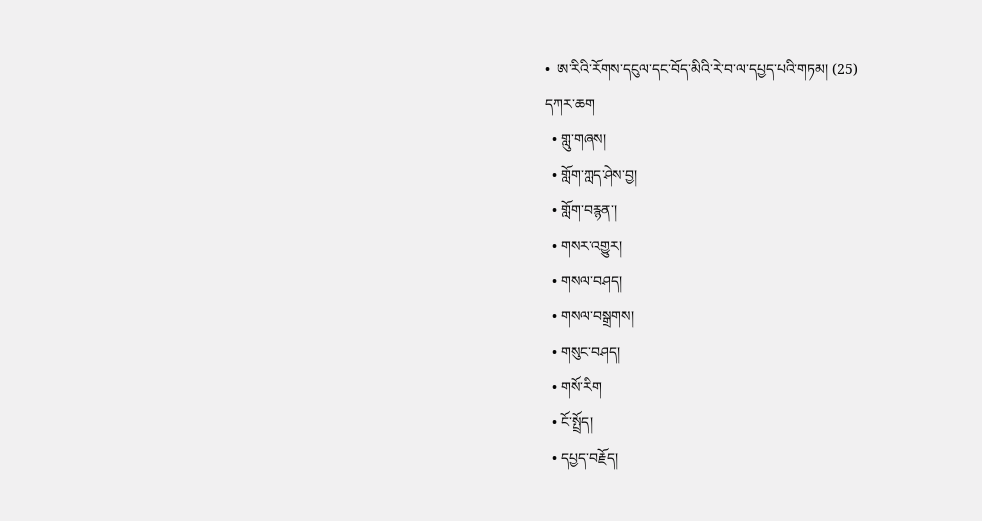•  ཨ་རིའི་རོགས་དངུལ་དང་བོད་མིའི་རེ་བ་ལ་དཔྱད་པའི་གཏམ། (25)
དཀར་ཆག
  • གླུ་གཞས།
  • གློག་ཀླད་ཤེས་བྱ།
  • གློག་བརྙན་།
  • གསར་འགྱུར།
  • གསལ་བཤད།
  • གསལ་བསྒྲགས།
  • གསུང་བཤད།
  • གསོ་རིག
  • ངོ་སྤྲོད།
  • དཔྱད་བརྗོད།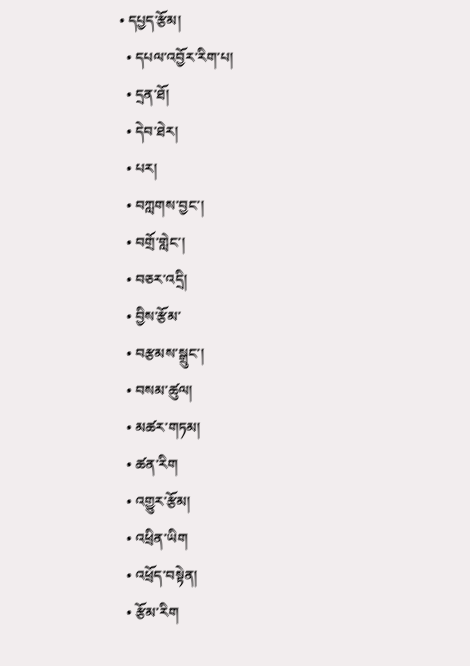• དཔྱད་རྩོམ།
  • དཔལ་འབྱོར་རིག་པ།
  • དྲན་ཐོ།
  • དེབ་ཐེར།
  • པར།
  • བཀླགས་བྱང་།
  • བགྲོ་གླེང་།
  • བཅར་འདྲི།
  • བྱིས་རྩོམ་
  • བརྩམས་སྒྲུང་།
  • བསམ་ཚུལ།
  • མཚར་གཏམ།
  • ཚན་རིག
  • འགྱུར་རྩོམ།
  • འཕྲིན་ཡིག
  • འཕྲོད་བསྟེན།
  • རྩོམ་རིག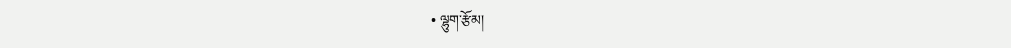• ལྷུག་རྩོམ།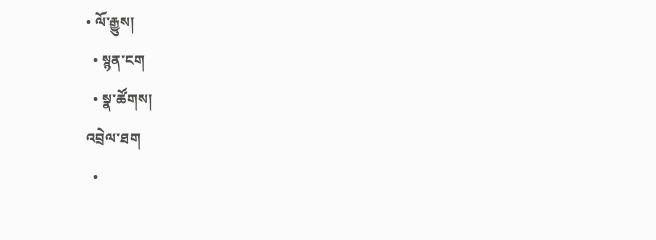• ལོ་རྒྱུས།
  • སྙན་ངག
  • སྣ་ཚོགས།
འབྲེལ་ཐག
  •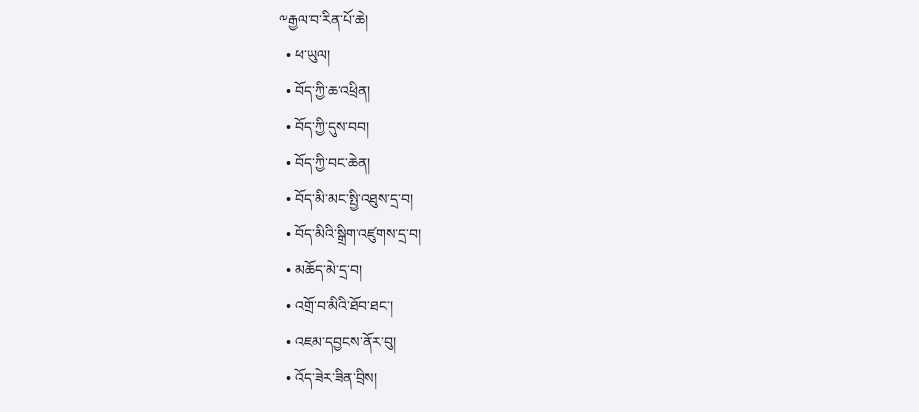༸རྒྱལ་བ་རིན་པོ་ཆེ།
  • ཕ་ཡུལ།
  • བོད་ཀྱི་ཆ་འཕྲིན།
  • བོད་ཀྱི་དུས་བབ།
  • བོད་ཀྱི་བང་ཆེན།
  • བོད་མི་མང་སྤྱི་འཐུས་དྲ་བ།
  • བོད་མིའི་སྒྲིག་འཛུགས་དྲ་བ།
  • མཆོད་མེ་དྲ་བ།
  • འགྲོ་བ་མིའི་ཐོབ་ཐང་།
  • འཇམ་དབྱངས་ནོར་བུ།
  • འོད་ཟེར་ཟིན་བྲིས།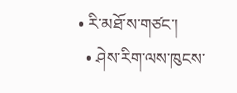• རི་མཐོ་ས་གཙང་།
  • ཤེས་རིག་ལས་ཁུངས་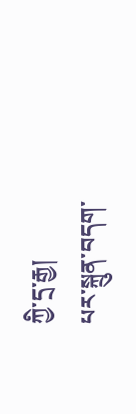ཀྱི་དྲ་རྒྱ།
པར་སྐྲུན་བདག་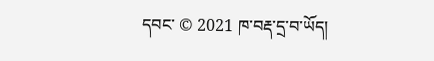དབང་ © 2021 ཁ་བརྡ་དྲ་བ་ཡོད།